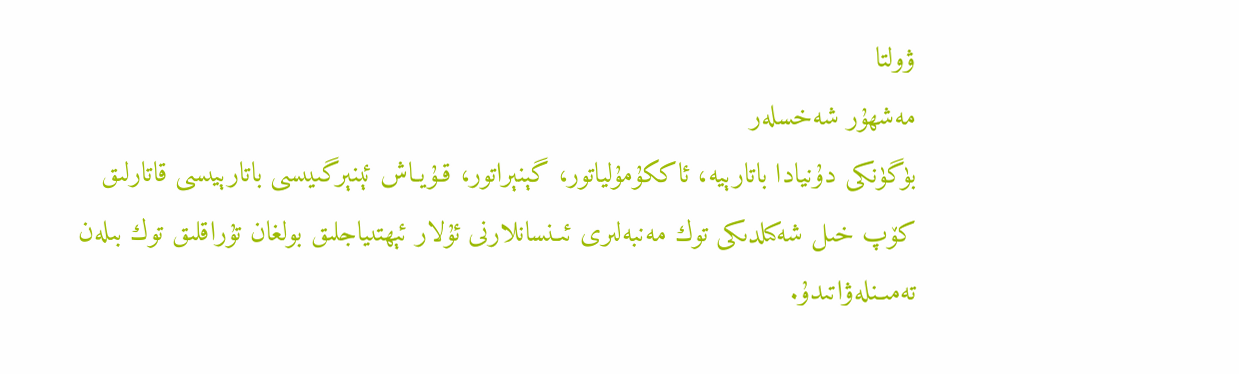ۋولتا
مەشھۇر شەخسلەر
بۈگۈنكى دۇنيادا باتارېيە، ئاككۇمۇلياتور، گېنېراتور، قـۇيـاش ئېنېرگىيىسى باتارېيىسى قاتارلىق كۆپ خىل شەكىلدىكى توك مەنبەلىرى ئىـنسانلارنى ئۇلار ئېھتىياجلىق بولغان تۇراقلىق توك بىلەن تەمىـنلەۋاتىدۇ.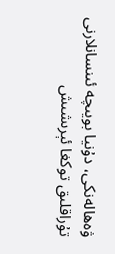ۋەھالەنكى، دۇنيا بويىچە ئىنسانلارنى تۇراقلىق توكغا ئېرىشىش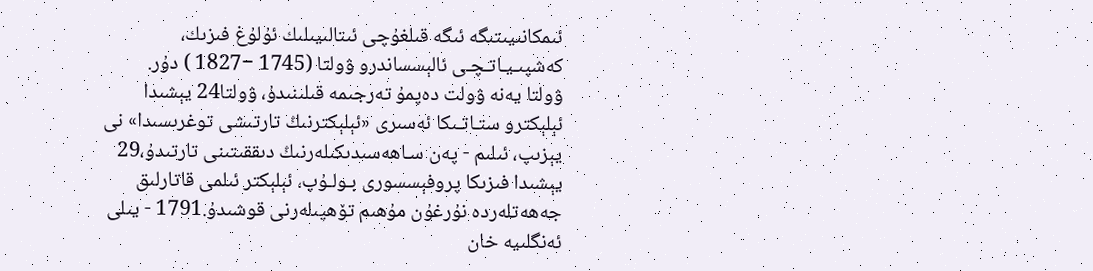ئىمكانىيىتىگە ئىگە قىلغۇچى ئىتالىيىلىك ئۇلۇغ فىزىك، كەشپىـيـاتـچـى ئالېسساندرو ۋولتا (1745 −1827 ) دۇر.
ۋولتا يەنە ۋولت دەپمۇ تەرجىمە قىلىنىدۇ، ۋولتا24 يېشىدا ئېلېكترو ستـاتـىكا ئەسىرى «ئېلېكترنىڭ تارتىشى توغرىسىدا» نى يېزىپ، ئىلىم - پەن سـاھەسىدىكىلەرنىڭ دىققىتىنى تارتىدۇ،29 يېشىدا فىزىكا پروفېسسورى بـولـۇپ، ئېلېكتر ئىلمى قاتارلىق جەھەتلەردە نۇرغۇن مۇھىم تۆھپىلەرنى قوشىدۇ.1791 - يىلى ئەنگلىيە خان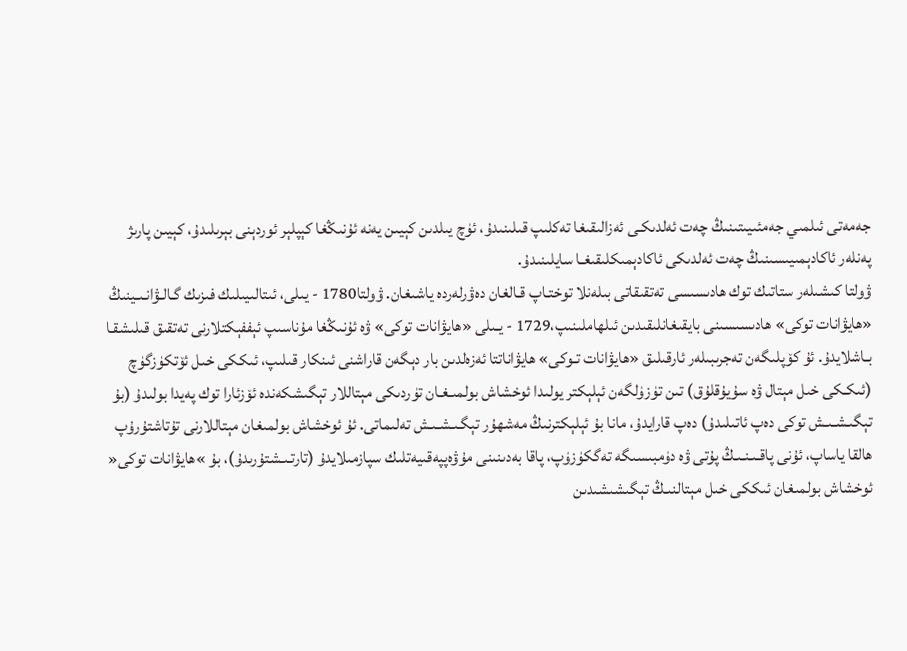جەمەتى ئىلمىي جەمئىيىتىنىڭ چەت ئەلدىكـى ئەزالىقىغا تەكلىپ قىلىنىدۇ، ئۈچ يىلدىن كېيىن يەنە ئۇنىڭغا كېپلېر ئوردېنى بېرىلىدۇ، كېيىن پارىژ پەنلەر ئاكادېمىيىسىنىڭ چەت ئەلدىكى ئاكادېمىكلىقىغـا سايلىنىدۇ.
ۋولتا كىشىلەر ستاتىك توك ھادىسىسى تەتقىقاتى بىلەنلا توختـاپ قـالغان دەۋرلەردە ياشىغان. ۋولتا1780 - يىلى، ئىتالىيىلىك فىزىك گـالـۋانـىـينىڭ «ھايۋانات توكى» ھادىسىسىنى بايقىغانلىقىدىن ئىلھاملىنىپ،1729 - يـىلى «ھايۋانات توكى» ۋە ئۇنىڭغا مۇناسىپ ئېففېكتلارنى تەتقىق قىلىشقـا بـاشلايدۇ. ئۇ كۆپلىگەن تەجرىبىلەر ئارقىلىق «ھايۋانات تـوكى» ھايۋاناتتا ئەزەلدىن بار دېگەن قاراشنى ئىنكار قىلىپ، ئىككى خىل ئۆتكۈزگۈچ (ئىكـكى خىل مېتال ۋە سۇيۇقلۇق) تىن تۈزۈلگەن ئېلېكتر يولىدا ئوخشاش بولمىـغـان تۈردىكى مېتاللار تېگىشكەندە ئۆزئارا توك پەيدا بولىدۇ (بۇ تېگىـشـىـش توكى دەپ ئاتىلىدۇ) دەپ قارايدۇ، مانا بۇ ئېلېكترنىڭ مەشھۇر تېگـىـشـىـش تەلىماتى. ئۇ ئوخشاش بولمىغان مېتاللارنى تۇتاشتۇرۇپ ھالقا ياساپ، ئۇنى پاقـىـنـىـڭ پۇتى ۋە دۈمبىسىگە تەگكۈزۈپ، پاقا بەدىنىنى مۇۋەپپەقىيەتلىك سپازمىلايدۇ (تارتـىـشتۇرىدۇ)، بۇ »ھايۋانات توكى« ئوخشاش بولمىغان ئىككى خىل مېتالنىـڭ تېگىشىشىدىن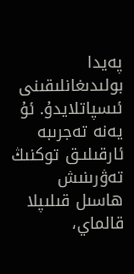پەيدا بولىدىغانلىقىنى ئىسپاتلايدۇ. ئۇ يەنە تەجرىبە ئارقىلىـق توكنىڭ تەۋرىنىش ھاسىل قىلىپلا قالماي،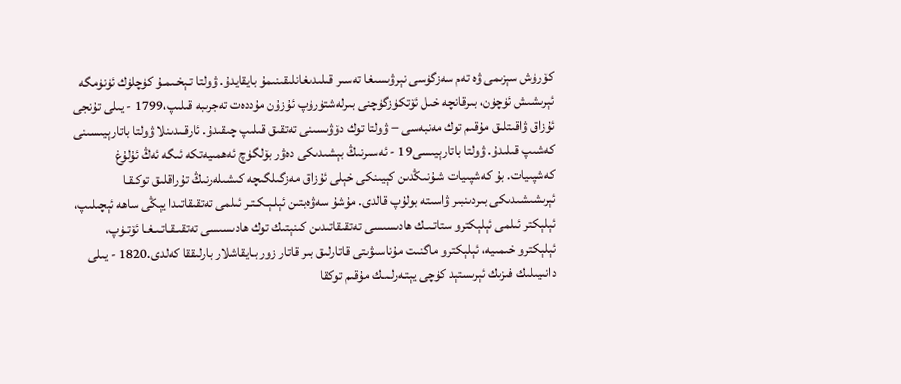كۆرۈش سېزىمى ۋە تەم سەزگۈسى نېرۋىسىغا تەسىر قىلىدىغانلىقىنىمۇ بايقايدۇ. ۋولتا تـېخـىمـۇ كۈچلۈك ئۈنۈمگە ئېرىشىش ئۈچۈن، بىرقانچە خىل ئۆتكۈزگۈچنى بىرلەشتۈرۈپ ئۇزۇن مۇددەت تەجرىبە قىلىپ،1799 - يىلى تۇنجى ئۇزاق ۋاقىتلىق مۇقىم توك مەنبەسى − ۋولتا توك دۆۋىسىنى تەتقىق قىلىپ چىقىدۇ. ئارقـىدىنلا ۋولتا باتارېيىسىنى كەشىپ قىلىدۇ. ۋولتا باتارېيىسى19 - ئەسىرنىڭ بېشىدىكى دەۋر بۆلگۈچ ئەھمىيەتكە ئىگە ئەڭ ئۇلۇغ كەشپىيات. بۇ كەشپىيات شـۇنىڭدىن كېيىنكى خېلى ئۇزاق مەزگىلگىچە كىشىلەرنىڭ تۇراقلىق توكـقـا ئېرىشىشىدىكى بىردىنبىر ۋاسىتە بولۇپ قالدى. مۇشۇ سەۋەبتىن ئېلـېـكـتـر ئىلمى تەتقىقاتىدا يېڭى ساھە ئېچىلىپ، ئېلېكتر ئىلمى ئېلېكترو ستاتـىـك ھادىسىسى تەتقىقاتىدىن كىنېتىك توك ھادىسىسى تەتقىـقـاتـىـغـا ئۆتـۈپ، ئېلېكترو خىمىيە، ئېلېكترو ماگنىت مۇناسىۋىتى قاتارلىق بىر قاتار زور بـايقاشلار بارلىققا كەلدى.1820 - يىلى دانىيىلىك فىزىك ئېرىستېد كۈچى يېتـەرلـىـك مۇقىم توكقا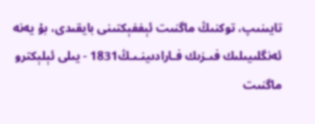تايىنىپ، توكنىڭ ماگنىت ئېففېكتىنى بايقىدى، بۇ يەنە ئەنگلىيىلىك فىـزىك فـارادىينـىـڭ1831 - يىلى ئېلېكترو ماگنىت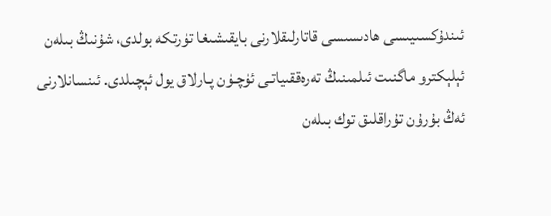ئىندۇكسىيىسى ھادىسىسى قاتارلىقلارنى بايقىشىغا تۈرتكە بولدى، شۇنىڭ بىلەن ئېلېكترو ماگنىت ئىلمىنىڭ تەرەققىياتـى ئۈچـۈن پـارلاق يول ئېچىلدى. ئىنسانلارنى ئەڭ بۇرۇن تۇراقلىق توك بىلەن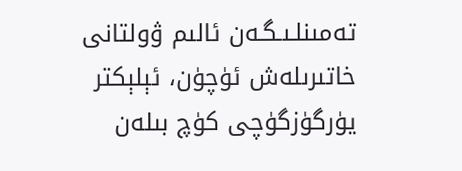تەمىنلـىـگـەن ئالىم ۋولتانى خاتىرىلەش ئۈچۈن، ئېلېكتر يۈرگۈزگۈچى كۈچ بىلەن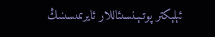ئېلېكتر پوتـېـنسىئاللار ئايرىمىسىنىڭ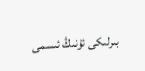بىرلىكى ئۇنىڭ ئىسمى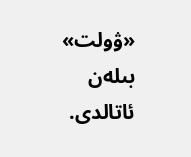«ۋولت» بىلەن ئاتالدى.